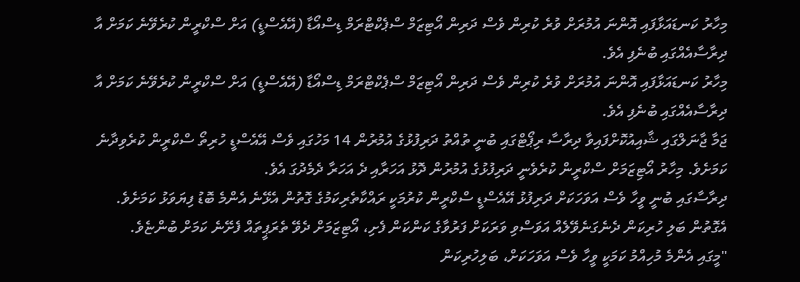މިހާރު ކަނޑައަޅާފައި އޮންނަ އުމުރަށް ވުރެ ކުރިން ވެސް ދަރިން އޯޓިޒަމް ސްޕެކްޓްރަމް ޑިސްއޯޑާ (އޭއެސްޑީ) އަށް ސްކްރީން ކުރެވޭނެ ކަމަށް އާ ދިރާސާއެއްގައި ބުނެފި އެވެ.
މިހާރު ކަނޑައަޅާފައި އޮންނަ އުމުރަށް ވުރެ ކުރިން ވެސް ދަރިން އޯޓިޒަމް ސްޕެކްޓްރަމް ޑިސްއޯޑާ (އޭއެސްޑީ) އަށް ސްކްރީން ކުރެވޭނެ ކަމަށް އާ ދިރާސާއެއްގައި ބުނެފި އެވެ.
ޖަމާ ޖާނަލްގައި ޝާއިއުކޮށްފައިވާ ދިރާސާ ރިޕޯޓްގައި ބުނީ ތުއްތު ދަރިފުޅުގެ އުމުރުން 14 މަހުގައި ވެސް އޭއެސްޑީ ހުރިތޯ ސްކްރީން ކުރެވިދާނެ ކަމަށެވެ. މިހާރު އޯޓިޒަމަށް ސްކްރީން ކުރެވެނީ ދަރިފުޅުގެ އުމުރުން ދޮޅު އަހަރާއި ދެ އަހަރާ ދެމެދުގަ އެވެ.
ދިރާސާގައި ބުނީ ވީހާ ވެސް އަވަހަކަށް ދަރިފުޅު އޭއެސްޑީ ސްކްރީން ކުރުމަކީ ރައްކާތެރިކަމުގެ ގޮތުން އެޅޭނެ އެންމެ ބޮޑު ފިޔަވަޅު ކަމަށެވެ. އެގޮތުން ބަލި ހުރިކަން ދެނެގަނެވޭލެއް އަވަސްވި ވަރަކަށް ފަރުވާގެ ކަންކަން ފެށި، އޯޓިޒަމަށް ދެވޭ ތެރަޕީތައް ފެށޭނެ ކަމަށް ބުންޏެވެ.
"މީގައި އެންމެ މުހިއްމު ކަމަކީ ވީހާ ވެސް އަވަހަކަށް، ބަލިހުރިކަން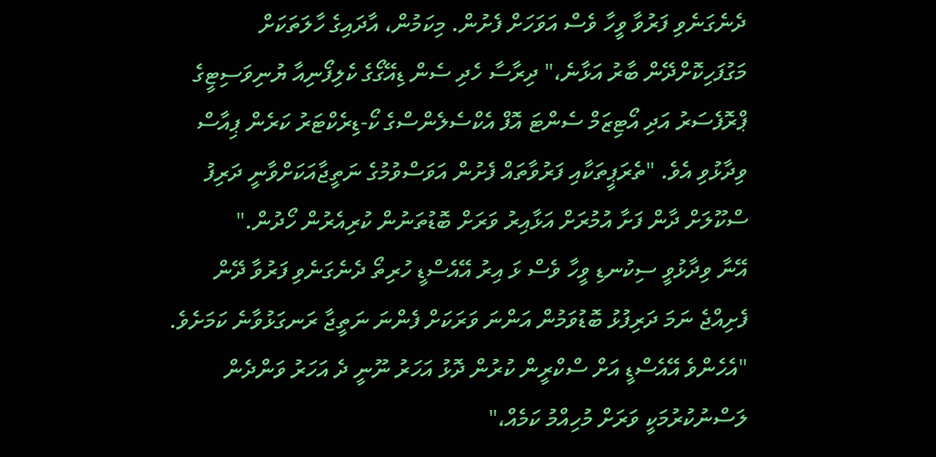ދެނެގަނެވި ފަރުވާ ވީހާ ވެސް އަވަހަށް ފެށުން. މިކަމުން، އާދައިގެ ހާލަތަކަށް މަގުފަހިކޮށްދޭން ބާރު އަޅާނެ،" ދިރާސާ ހެދި ސެން ޑިއޭގޯގެ ކެލިފޯނިއާ ޔުނިވަސިޓީގެ ޕްރޮފެސަރު އަދި އޯޓިޒަމް ސެންޓަ އޮފް އެކްސެލެންސްގެ ކޯ-ޑިރެކްޓަރު ކަރެން ޕިއާސް ވިދާޅުވި އެވެ. "ތެރަޕީތަކާއި ފަރުވާތައް ފެށުން އަވަސްވުމުގެ ނަތީޖާއަކަށްވާނީ ދަރިފު ސްކޫލަށް ދާން ފަށާ އުމުރަށް އަޅާއިރު ވަރަށް ބޮޑުތަނުން ކުރިއެރުން ހޯދުން."
އޭނާ ވިދާޅުވީ ސިކުނޑި ވީހާ ވެސް ޅަ އިރު އޭއެސްޑީ ހުރިތޯ ދެނެގަނެވި ފަރުވާ ދޭން ފެށިއްޖެ ނަމަ ދަރިފުޅު ބޮޑުވަމުން އަންނަ ވަރަކަށް ފެންނަ ނަތީޖާ ރަނގަޅުވާނެ ކަމަށެވެ.
"އެހެންވެ އޭއެސްޑީ އަށް ސްކްރީން ކުރުން ދޮޅު އަހަރު ނޫނީ ދެ އަހަރު ވަންދެން ލަސްނުކުރުމަކީ ވަރަށް މުހިއްމު ކަމެއް،"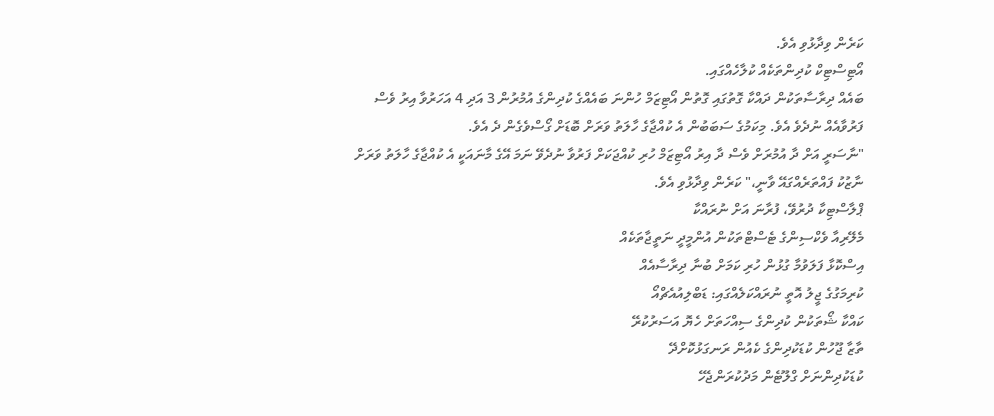ކަރެން ވިދާޅުވި އެވެ.
އޯޓިސްޓިކް ކުދިންތަކެއް ކުލާހެއްގައި.
ބައެއް ދިރާސާތަކުން ދައްކާ ގޮތުގައި ގޮތުން އޯޓިޒަމް ހުންނަ ބައެއްގެ ކުދިންގެ އުމުރުން 3 އަދި 4 އަހަރުވާ އިރު ވެސް ފަރުވާއެއް ނުދެވެ އެވެ. މިކަމުގެ ސަބަބުން އެ ކުއްޖާގެ ހާލަތު ވަރަށް ބޮޑަށް ގޯސްވެގެން ދެ އެވެ.
"ނާސަރީ އަށް ދާ އުމުރަށް ވެސް ދާ އިރު އޯޓިޒަމް ހުރި ކުއްޖަކަށް ފަރުވާ ނުދެވޭ ނަމަ އޭގެ މާނައަކީ އެ ކުއްޖާގެ ހާލަތު ވަރަށް ނާޒުކު ފައްތަރެއްގައޭ ވާނީ،" ކަރެން ވިދާޅުވި އެވެ.
ޕްލާސްޓިކާ ދުރުވޭ، ފުރާނަ އަށް ނުރައްކާ
މެލޭރިއާ ވެކްސިންގެ ޓެސްޓްތަކުން އުންމީދީ ނަތީޖާތަކެއް
އިސްކޮޅާ ފަލަވުމާ ގުޅުން ހުރި ކަމަށް ބުނާ ދިރާސާއެއް
ކުރިމަގުގެ ޖީލު އޮތީ ނުރައްކަލެއްގައި: ޑަބްލިއުއެޗްއޯ
ކައްކާ ޝޯތަކުން ކުދިންގެ ސިއްހަތަށް ހެޔޮ އަސަރުކުރޭ
ތާޒާ ޖޫހުން ކުޑަކުދިންގެ ކެއުން ރަނގަޅުކޮށްދޭ
ކުޑަކުދިންނަށް ގްލޫޓެން މަދުކުރަންޖެހޭ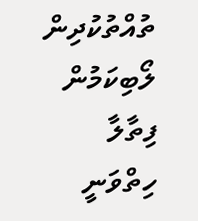ތުއްތުކުދިން ލޯބިކަމުން ފިތާލާ ހިތްވަނީ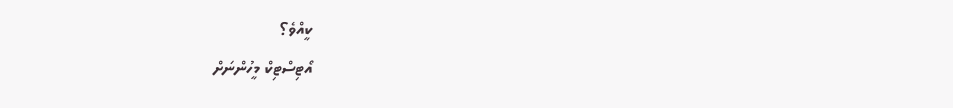ކީއްވެ؟
އޯޓިސްޓިކް މީހުންނަށް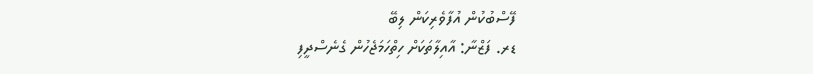ފޭސްބުކުން އުފާވެރިކަން ލިބޭ
ޑރ. ފަޒްނާ: އާއިލާތަކަށް ހިތްހަމަޖެހުން ގެނެސްދީފި